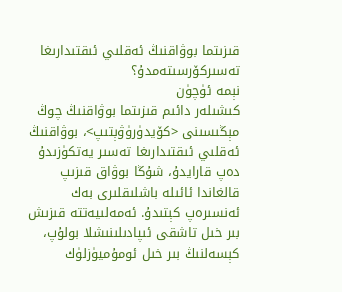قىزىتما بوۋاقنىڭ ئەقلىي ئىقتىدارىغا تەسىركۆرسىتەمدۇ؟
نېمە ئۈچۈن
كىشىلەر دائىم قىزىتما بوۋاقنىڭ چوڭ مېڭىسىنى <كۆيدۈرۈۋېتىپ>، بوۋاقنىڭ ئەقلىي ئىقتىدارىغا تەسىر يەتكۈزىدۇ دەپ قارايدۇ، شۇڭا بوۋاق قىزىپ قالغاندا ئائىلە باشلىقلىرى بەك ئەنسىرەپ كېتىدۇ. ئەمەلىيەتتە قىزىش بىر خىل تاشقى ئىپادىلىنىشلا بولۇپ، كېسەلنىڭ بىر خىل ئومۇميۈزلۈك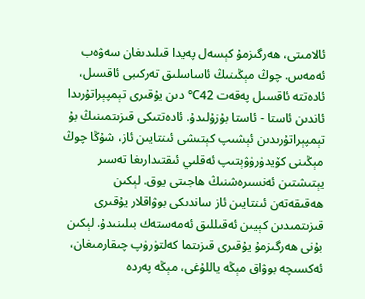ئالامىتى، ھەرگىزمۇ كېسەل پەيدا قىلىدىغان سەۋەب ئەمەس. چوڭ مېڭىنىڭ ئاساسلىق تەركىبى ئاقسىل، ئادەتتە ئاقسىل پەقەت 42℃ دىن يۇقىرى تېمپېراتۇرىدا ئاندىن ئاستا - ئاستا بۇزۇلىدۇ. ئادەتتىكى قىزىتمىنىڭ بۇ تېمپېراتۇرىدىن ئېشىپ كېتىشى ئىنتايىن ئاز، شۇڭا چوڭ مېڭىنى كۆيدۈرۈۋېتىپ ئەقلىي ئىقتىدارىغا تەسىر يېتىشتىن ئەنسىرەشنىڭ ھاجىتى يوق. لېكىن ھەقىقەتەن ئىنتايىن ئاز ساندىكى بوۋاقلار يۇقىرى قىزىتمىدىن كېيىن ئەقىللىق ئەمەستەك بىلىنىدۇ. لېكىن بۇنى ھەرگىزمۇ يۇقىرى قىزىتما كەلتۈرۈپ چىقارمىغان، ئەكسىچە بوۋاق مېڭە ياللۇغى، مېڭە پەردە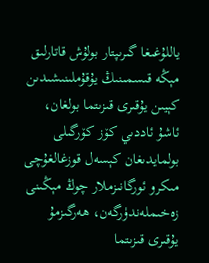ياللۇغىغا گىرىپتار بولۇش قاتارلىق مېڭە قىسمىنىڭ يۇقۇملىنىشىدىن كېيىن يۇقىرى قىزىتما بولغان، ئاشۇ ئاددىي كۆز كۆرگىلى بولمايدىغان كېسەل قوزغالغۇچى مىكرو ئورگانىزملار چوڭ مېڭىنى زەخىملەندۈرگەن، ھەرگىزمۇ يۇقىرى قىزىتما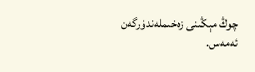چوڭ مېڭىنى زەخىملەندۈرگەن ئەمەس.